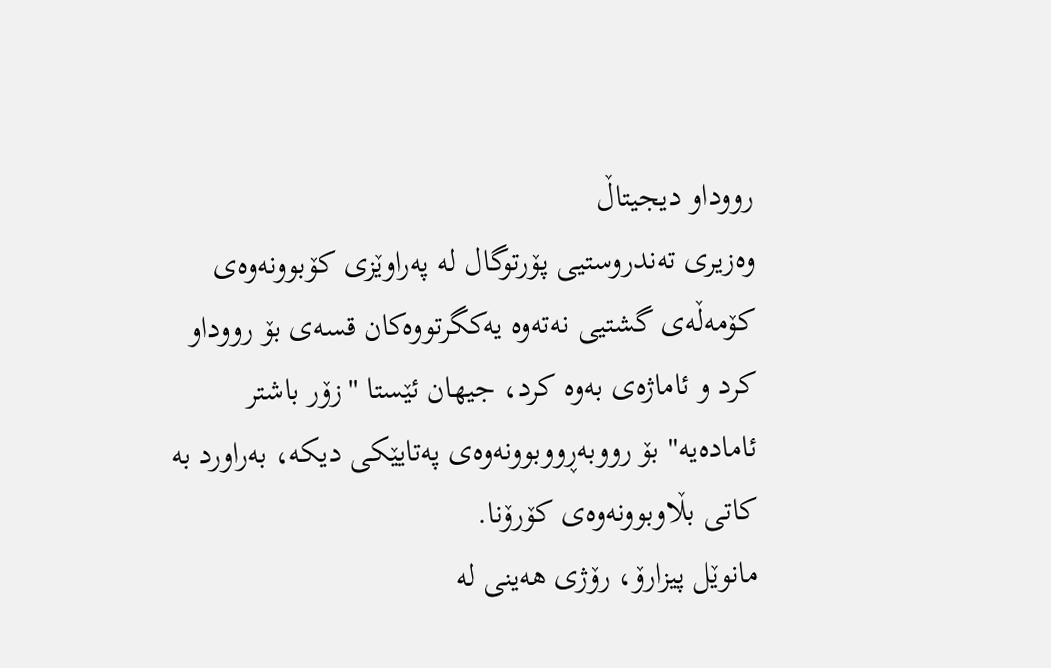رووداو دیجیتاڵ
وەزیری تەندروستیی پۆرتوگال لە پەراوێزی کۆبوونەوەی کۆمەڵەی گشتیی نەتەوە یەکگرتووەکان قسەی بۆ رووداو کرد و ئاماژەی بەوە کرد، جیهان ئێستا "زۆر باشتر ئامادەیە" بۆ رووبەڕووبوونەوەی پەتایێکی دیکە، بەراورد بە کاتی بڵاوبوونەوەی کۆرۆنا.
مانوێل پیزارۆ، رۆژی هەینی لە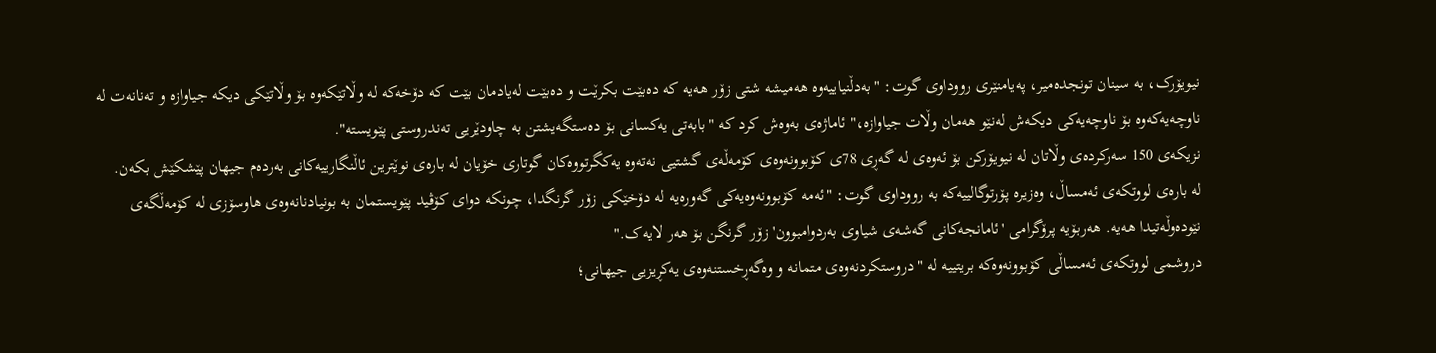نیویۆرک، بە سینان تونجدەمیر، پەیامنێری رووداوی گوت: "بەدڵنیاییەوە هەمیشە شتی زۆر هەیە کە دەبێت بکرێت و دەبێت لەیادمان بێت کە دۆخەکە لە وڵاتێکەوە بۆ وڵاتێکی دیکە جیاوازە و تەنانەت لە ناوچەیەکەوە بۆ ناوچەیەکی دیکەش لەنێو هەمان وڵات جیاوازە،" ئاماژەی بەوەش کرد کە "بابەتی یەکسانی بۆ دەستگەیشتن بە چاودێریی تەندروستی پێویستە".
نزیکەی 150 سەرکردەی وڵاتان لە نیویۆرکن بۆ ئەوەی لە گەڕی 78ی کۆبوونەوەی کۆمەڵەی گشتیی نەتەوە یەکگرتووەکان گوتاری خۆیان لە بارەی نوێترین ئاڵنگارییەکانی بەردەم جیهان پێشكێش بکەن.
لە بارەی لووتکەی ئەمساڵ، وەزیرە پۆرتوگالییەکە بە رووداوی گوت: "ئەمە کۆبوونەوەیەکی گەورەیە لە دۆخێکی زۆر گرنگدا، چونکە دوای کۆڤید پێویستمان بە بونیادنانەوەی هاوسۆزی لە کۆمەڵگەی نێودەوڵەتیدا هەیە. هەربۆیە پرۆگرامی 'ئامانجەکانی گەشەی شیاوی بەردوامبوون' زۆر گرنگن بۆ هەر لایەک."
دروشمی لووتکەی ئەمساڵی کۆبوونەوەکە بریتییە لە "دروستکردنەوەی متمانە و وەگەڕخستنەوەی یەکڕیزیی جیهانی؛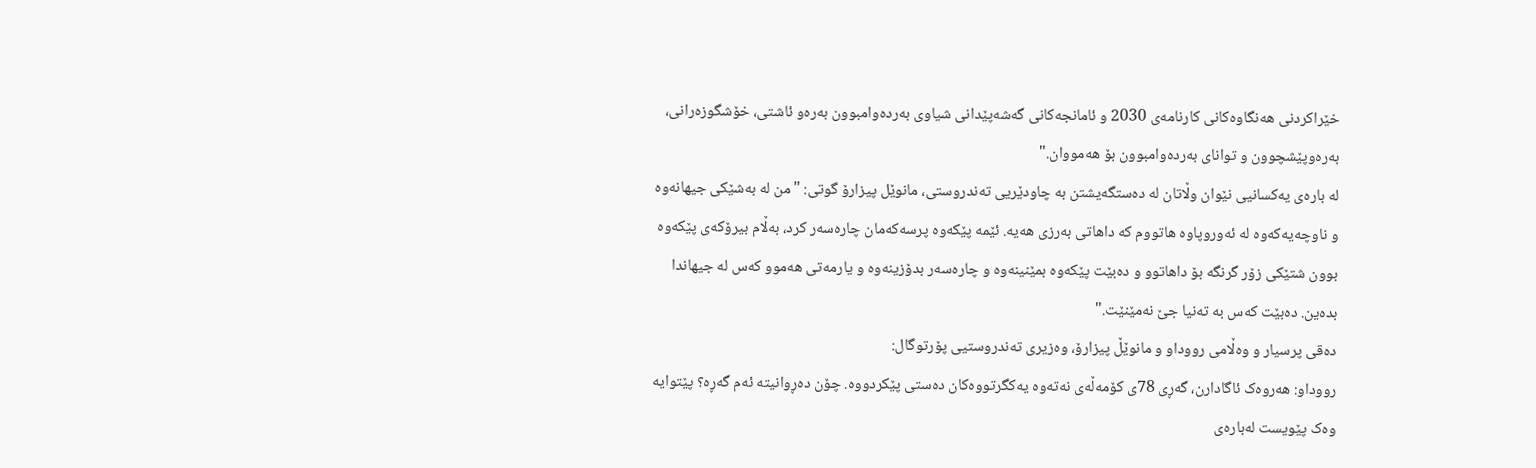خێراکردنی هەنگاوەکانی کارنامەی 2030 و ئامانجەکانی گەشەپێدانی شیاوی بەردەوامبوون بەرەو ئاشتی، خۆشگوزەرانی، بەرەوپێشچوون و توانای بەردەوامبوون بۆ هەمووان."
لە بارەی یەکسانیی نێوان وڵاتان لە دەستگەیشتن بە چاودێریی تەندروستی، مانوێل پیزارۆ گوتی: "من لە بەشێکی جیهانەوە و ناوچەیەکەوە لە ئەوروپاوە هاتووم کە داهاتی بەرزی هەیە. ئێمە پێکەوە پرسەکەمان چارەسەر کرد، بەڵام بیرۆکەی پێکەوە بوون شتێکی زۆر گرنگە بۆ داهاتوو و دەبێت پێکەوە بمێنینەوە و چارەسەر بدۆزینەوە و یارمەتی هەموو کەس لە جیهاندا بدەین. دەبێت کەس بە تەنیا جێ نەمێنێت."
دەقی پرسیار و وەڵامی رووداو و مانوێڵ پیزارۆ، وەزیری تەندروستیی پۆرتوگال:
رووداو: هەروەک ئاگادارن، گەڕی 78ی کۆمەڵەی نەتەوە یەکگرتووەکان دەستی پێکردووە. چۆن دەڕوانیتە ئەم گەڕە؟ پێتوایە وەک پێویست لەبارەی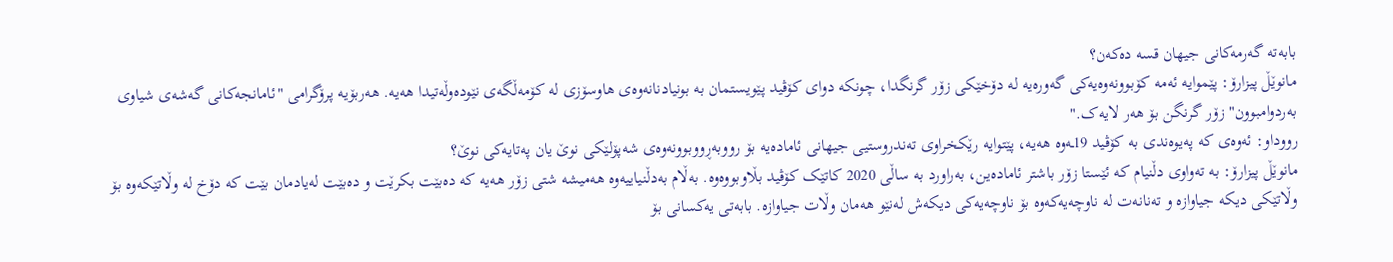بابەتە گەرمەکانی جیهان قسە دەکەن؟
مانوێڵ پیزارۆ: پێموایە ئەمە کۆبوونەوەیەکی گەورەیە لە دۆخێکی زۆر گرنگدا، چونکە دوای کۆڤید پێویستمان بە بونیادنانەوەی هاوسۆزی لە کۆمەڵگەی نێودەوڵەتیدا هەیە. هەربۆیە پرۆگرامی "ئامانجەکانی گەشەی شیاوی بەردوامبوون" زۆر گرنگن بۆ هەر لایەک."
رووداو: ئەوەی کە پەیوەندی بە کۆڤید 19ـەوە هەیە، پێتوایە رێکخراوی تەندروستیی جیهانی ئامادەیە بۆ رووبەڕووبوونەوەی شەپۆلێکی نوێ یان پەتایەکی نوێ؟
مانوێڵ پیزارۆ: بە تەواوی دڵنیام کە ئێستا زۆر باشتر ئامادەین، بەراورد بە ساڵی 2020 کاتێک کۆڤید بڵاوبووەوە. بەڵام بەدڵنیاییەوە هەمیشە شتی زۆر هەیە کە دەبێت بکرێت و دەبێت لەیادمان بێت کە دۆخ لە وڵاتێکەوە بۆ وڵاتێکی دیکە جیاوازە و تەنانەت لە ناوچەیەکەوە بۆ ناوچەیەکی دیکەش لەنێو هەمان وڵات جیاوازە. بابەتی یەکسانی بۆ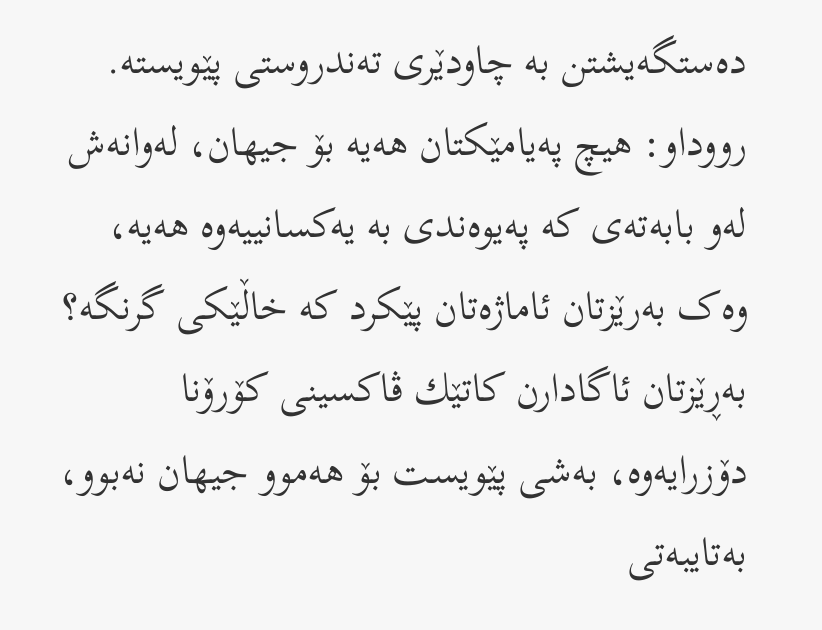دەستگەیشتن بە چاودێری تەندروستی پێویستە.
رووداو: هیچ پەیامێکتان هەیە بۆ جیهان، لەوانەش لەو بابەتەی کە پەیوەندی بە یەکسانییەوە هەیە، وەک بەرێزتان ئاماژەتان پێکرد کە خاڵێکی گرنگە؟ بەڕێزتان ئاگادارن کاتێك ڤاکسینی کۆرۆنا دۆزرایەوە، بەشی پێویست بۆ هەموو جیهان نەبوو، بەتایبەتی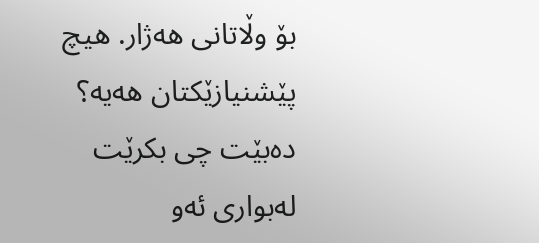بۆ وڵاتانی هەژار. هیچ پێشنیازێکتان هەیە؟ دەبێت چی بکرێت لەبواری ئەو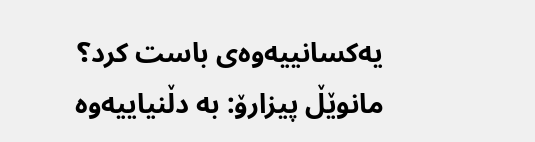یەکسانییەوەی باست کرد؟
مانوێڵ پیزارۆ: بە دڵنیاییەوە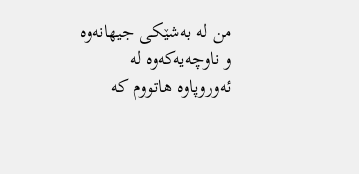من لە بەشێکی جیهانەوە و ناوچەیەکەوە لە ئەوروپاوە هاتووم کە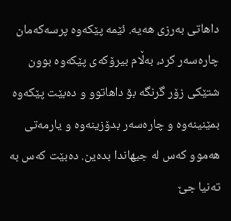داهاتی بەرزی هەیە. ئێمە پێکەوە پرسەکەمان چارەسەر کرد، بەڵام بیرۆکەی پێکەوە بوون شتێکی زۆر گرنگە بۆ داهاتوو و دەبێت پێکەوە بمێنینەوە و چارەسەر بدۆزینەوە و یارمەتی هەموو کەس لە جیهاندا بدەین. دەبێت کەس بە تەنیا جێ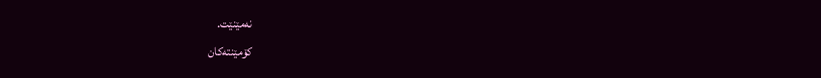نەمێنێت.
کۆمێنتەکان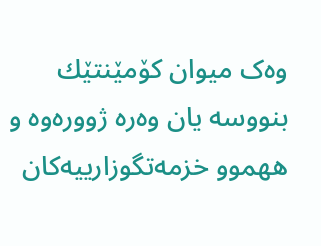وەک میوان کۆمێنتێك بنووسە یان وەرە ژوورەوە و ههموو خزمەتگوزارییەکان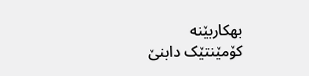بهكاربێنه
کۆمێنتێک دابنێ